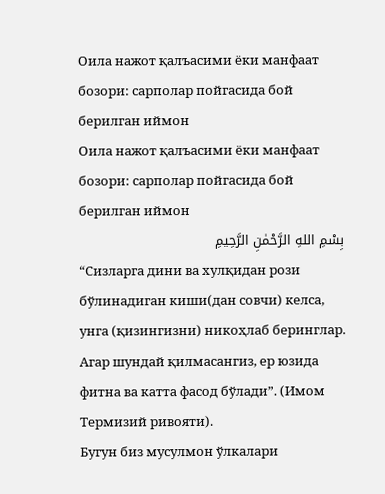Оила нажот қалъасими ёки манфаат бозори: сарполар пойгасида бой берилган иймон
Оила нажот қалъасими ёки манфаат бозори: сарполар пойгасида бой берилган иймон
بِسْمِ اللهِ الرَّحْمٰنِ الرَّحِيمِ
“Сизларга дини ва хулқидан рози бўлинадиган киши(дан совчи) келса, унга (қизингизни) никоҳлаб беринглар. Агар шундай қилмасангиз, ер юзида фитна ва катта фасод бўлади”. (Имом Термизий ривояти).
Бугун биз мусулмон ўлкалари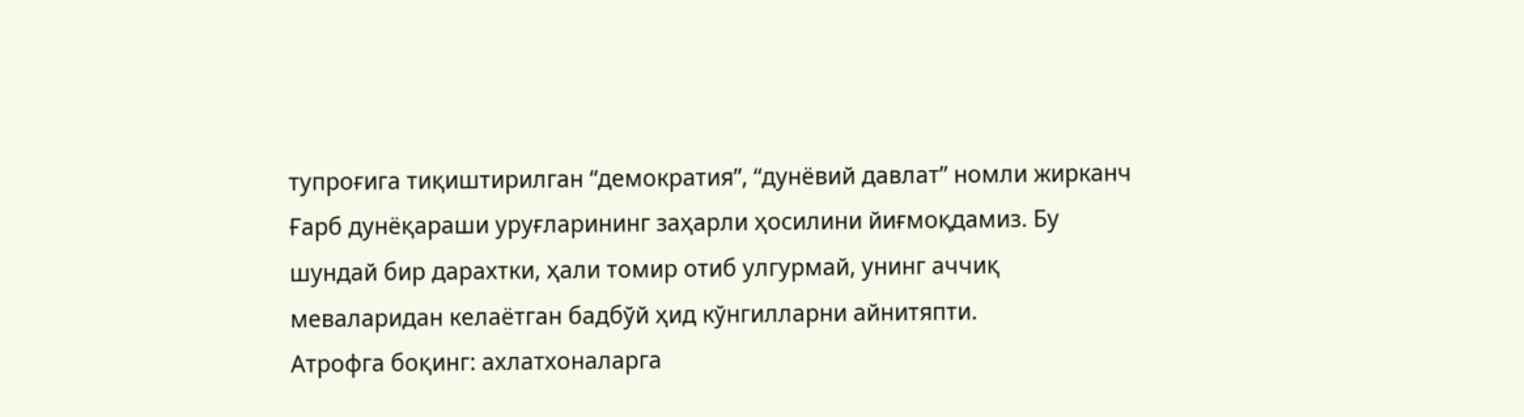тупроғига тиқиштирилган “демократия”, “дунёвий давлат” номли жирканч Ғарб дунёқараши уруғларининг заҳарли ҳосилини йиғмоқдамиз. Бу шундай бир дарахтки, ҳали томир отиб улгурмай, унинг аччиқ меваларидан келаётган бадбўй ҳид кўнгилларни айнитяпти.
Атрофга боқинг: ахлатхоналарга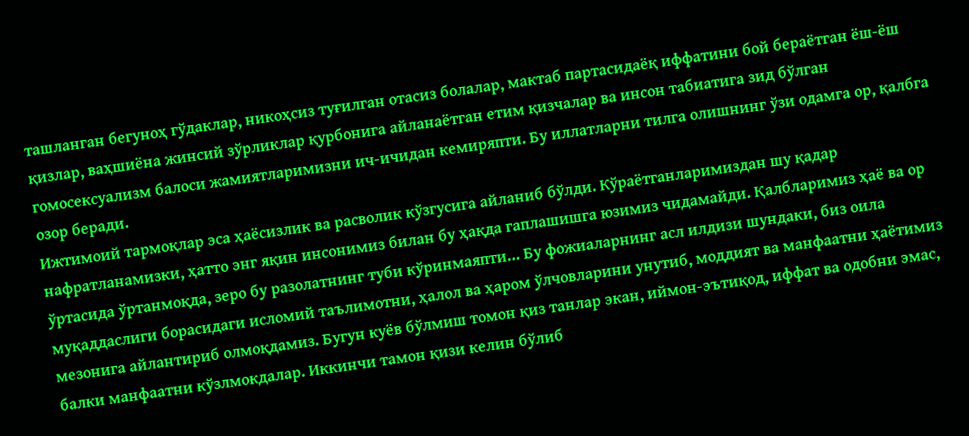ташланган бегуноҳ гўдаклар, никоҳсиз туғилган отасиз болалар, мактаб партасидаёқ иффатини бой бераётган ёш-ёш қизлар, ваҳшиёна жинсий зўрликлар қурбонига айланаётган етим қизчалар ва инсон табиатига зид бўлган гомосексуализм балоси жамиятларимизни ич-ичидан кемиряпти. Бу иллатларни тилга олишнинг ўзи одамга ор, қалбга озор беради.
Ижтимоий тармоқлар эса ҳаёсизлик ва расволик кўзгусига айланиб бўлди. Кўраётганларимиздан шу қадар нафратланамизки, ҳатто энг яқин инсонимиз билан бу ҳақда гаплашишга юзимиз чидамайди. Қалбларимиз ҳаё ва ор ўртасида ўртанмоқда, зеро бу разолатнинг туби кўринмаяпти… Бу фожиаларнинг асл илдизи шундаки, биз оила муқаддаслиги борасидаги исломий таълимотни, ҳалол ва ҳаром ўлчовларини унутиб, моддият ва манфаатни ҳаётимиз мезонига айлантириб олмоқдамиз. Бугун куёв бўлмиш томон қиз танлар экан, иймон-эътиқод, иффат ва одобни эмас, балки манфаатни кўзлмокдалар. Иккинчи тамон қизи келин бўлиб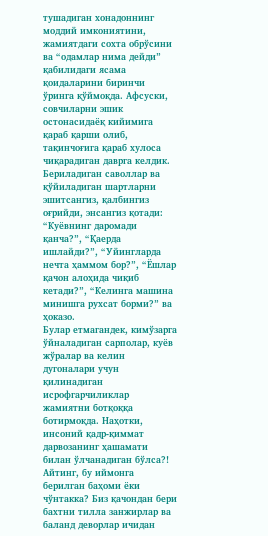тушадиган хонадоннинг моддий имкониятини, жамиятдаги сохта обрўсини ва “одамлар нима дейди” қабилидаги ясама қоидаларини биринчи ўринга қўймоқда. Афсуски, совчиларни эшик остонасидаёқ кийимига қараб қарши олиб, тақинчоғига қараб хулоса чиқарадиган даврга келдик.
Бериладиган саволлар ва қўйиладиган шартларни эшитсангиз, қалбингиз оғрийди, энсангиз қотади:
“Куёвнинг даромади қанча?”, “Қаерда ишлайди?”, “Уйингларда нечта ҳаммом бор?”, “Ёшлар қачон алоҳида чиқиб кетади?”, “Келинга машина минишга рухсат борми?” ва ҳоказо.
Булар етмагандек, кимўзарга ўйналадиган сарполар, куёв жўралар ва келин дугоналари учун қилинадиган исрофгарчиликлар жамиятни ботқоққа ботирмоқда. Наҳотки, инсоний қадр-қиммат дарвозанинг ҳашамати билан ўлчанадиган бўлса?! Айтинг, бу иймонга берилган баҳоми ёки чўнтакка? Биз қачондан бери бахтни тилла занжирлар ва баланд деворлар ичидан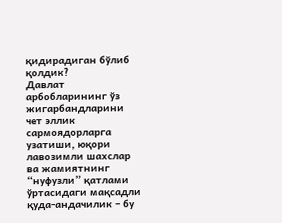қидирадиган бўлиб қолдик?
Давлат арбобларининг ўз жигарбандларини чет эллик сармоядорларга узатиши, юқори лавозимли шахслар ва жамиятнинг “нуфузли” қатлами ўртасидаги мақсадли қуда-андачилик – бу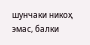шунчаки никоҳ эмас, балки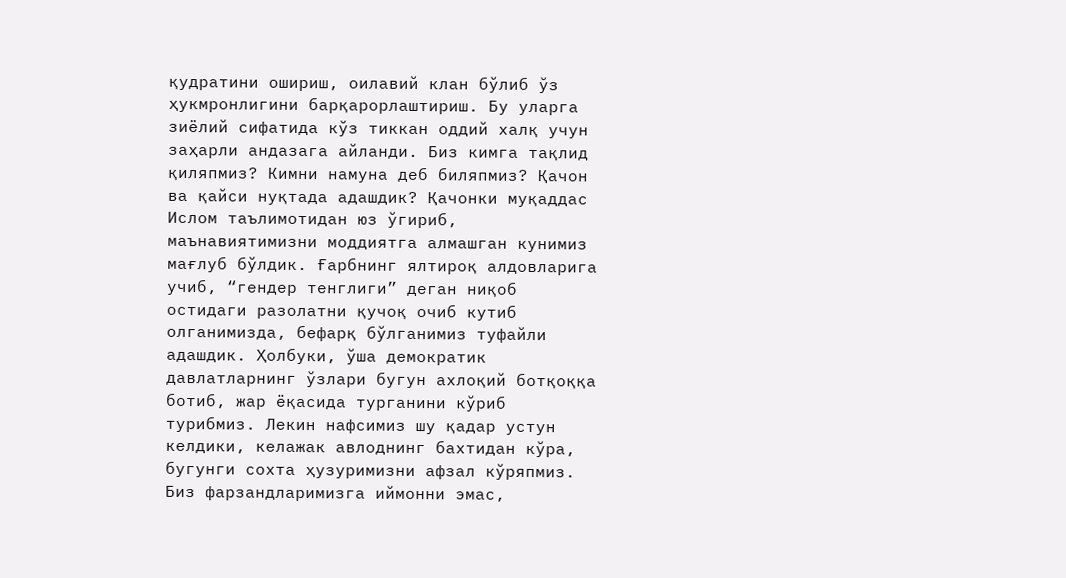қудратини ошириш, оилавий клан бўлиб ўз ҳукмронлигини барқарорлаштириш. Бу уларга зиёлий сифатида кўз тиккан оддий халқ учун заҳарли андазага айланди. Биз кимга тақлид қиляпмиз? Кимни намуна деб биляпмиз? Қачон ва қайси нуқтада адашдик? Қачонки муқаддас Ислом таълимотидан юз ўгириб, маънавиятимизни моддиятга алмашган кунимиз мағлуб бўлдик. Ғарбнинг ялтироқ алдовларига учиб, “гендер тенглиги” деган ниқоб остидаги разолатни қучоқ очиб кутиб олганимизда, бефарқ бўлганимиз туфайли адашдик. Ҳолбуки, ўша демократик давлатларнинг ўзлари бугун ахлоқий ботқоққа ботиб, жар ёқасида турганини кўриб турибмиз. Лекин нафсимиз шу қадар устун келдики, келажак авлоднинг бахтидан кўра, бугунги сохта ҳузуримизни афзал кўряпмиз.
Биз фарзандларимизга иймонни эмас,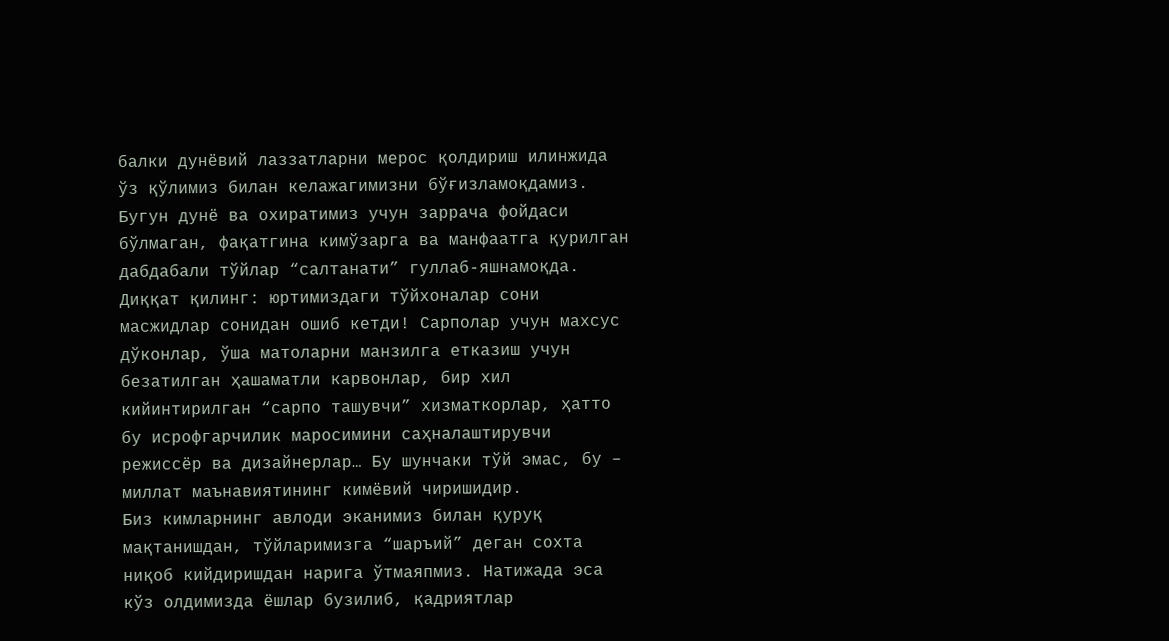балки дунёвий лаззатларни мерос қолдириш илинжида ўз қўлимиз билан келажагимизни бўғизламоқдамиз. Бугун дунё ва охиратимиз учун заррача фойдаси бўлмаган, фақатгина кимўзарга ва манфаатга қурилган дабдабали тўйлар “салтанати” гуллаб-яшнамоқда. Диққат қилинг: юртимиздаги тўйхоналар сони масжидлар сонидан ошиб кетди! Сарполар учун махсус дўконлар, ўша матоларни манзилга етказиш учун безатилган ҳашаматли карвонлар, бир хил кийинтирилган “сарпо ташувчи” хизматкорлар, ҳатто бу исрофгарчилик маросимини саҳналаштирувчи режиссёр ва дизайнерлар… Бу шунчаки тўй эмас, бу – миллат маънавиятининг кимёвий чиришидир.
Биз кимларнинг авлоди эканимиз билан қуруқ мақтанишдан, тўйларимизга “шаръий” деган сохта ниқоб кийдиришдан нарига ўтмаяпмиз. Натижада эса кўз олдимизда ёшлар бузилиб, қадриятлар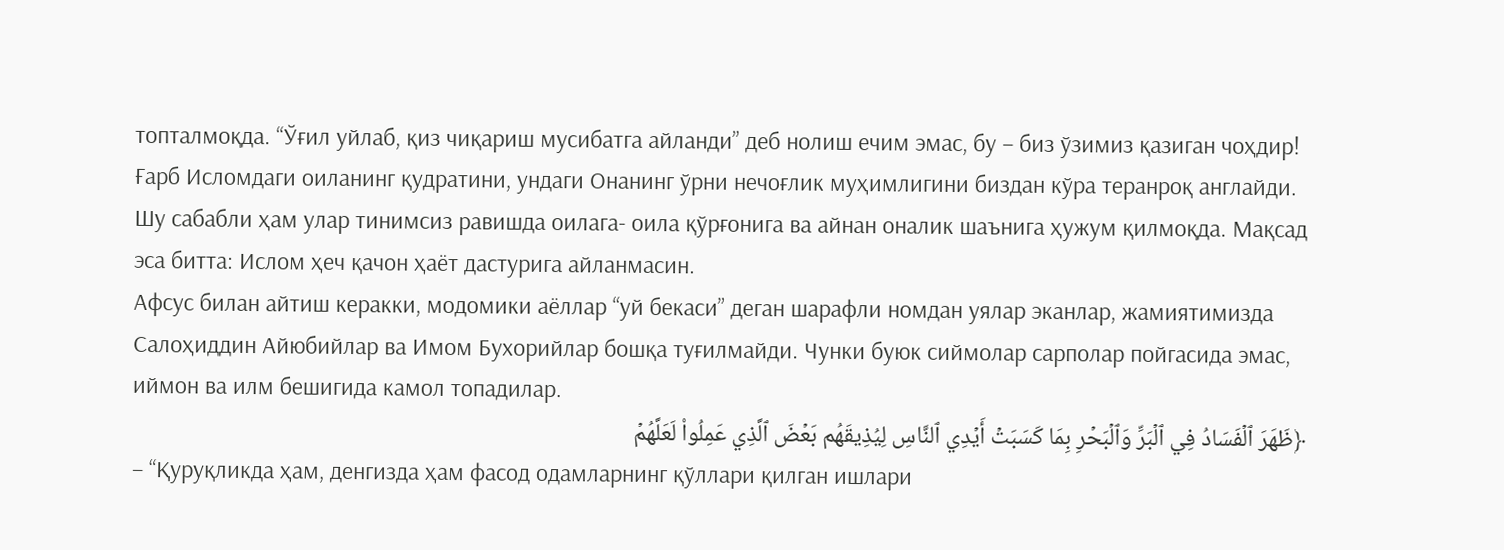топталмоқда. “Ўғил уйлаб, қиз чиқариш мусибатга айланди” деб нолиш ечим эмас, бу – биз ўзимиз қазиган чоҳдир!
Ғарб Исломдаги оиланинг қудратини, ундаги Онанинг ўрни нечоғлик муҳимлигини биздан кўра теранроқ англайди. Шу сабабли ҳам улар тинимсиз равишда оилага- оила қўрғонига ва айнан оналик шаънига ҳужум қилмоқда. Мақсад эса битта: Ислом ҳеч қачон ҳаёт дастурига айланмасин.
Афсус билан айтиш керакки, модомики аёллар “уй бекаси” деган шарафли номдан уялар эканлар, жамиятимизда Салоҳиддин Айюбийлар ва Имом Бухорийлар бошқа туғилмайди. Чунки буюк сиймолар сарполар пойгасида эмас, иймон ва илм бешигида камол топадилар.
﴿ظَهَرَ ٱلۡفَسَادُ فِي ٱلۡبَرِّ وَٱلۡبَحۡرِ بِمَا كَسَبَتۡ أَيۡدِي ٱلنَّاسِ لِيُذِيقَهُم بَعۡضَ ٱلَّذِي عَمِلُواْ لَعَلَّهُمۡ
– “Қуруқликда ҳам, денгизда ҳам фасод одамларнинг қўллари қилган ишлари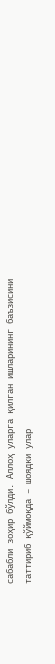сабабли зоҳир бўлди. Аллоҳ уларга қилган ишларининг баъзисини таттириб қўймоқда – шоядки улар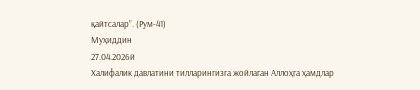қайтсалар”. (Рум-41)
Муҳиддин
27.04.2026й
Халифалик давлатини тилларингизга жойлаган Аллоҳга ҳамдлар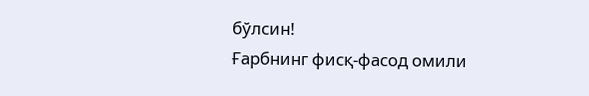бўлсин!
Ғарбнинг фисқ-фасод омили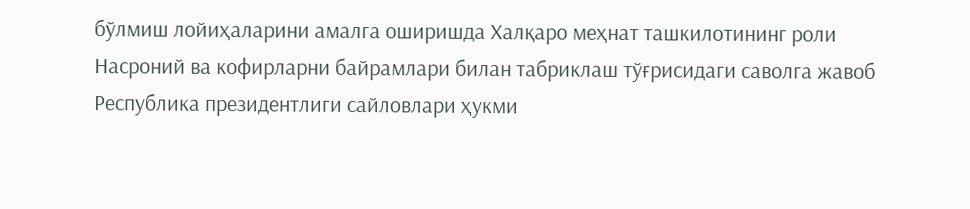бўлмиш лойиҳаларини амалга оширишда Халқаро меҳнат ташкилотининг роли
Насроний ва кофирларни байрамлари билан табриклаш тўғрисидаги саволга жавоб
Республика президентлиги сайловлари ҳукми